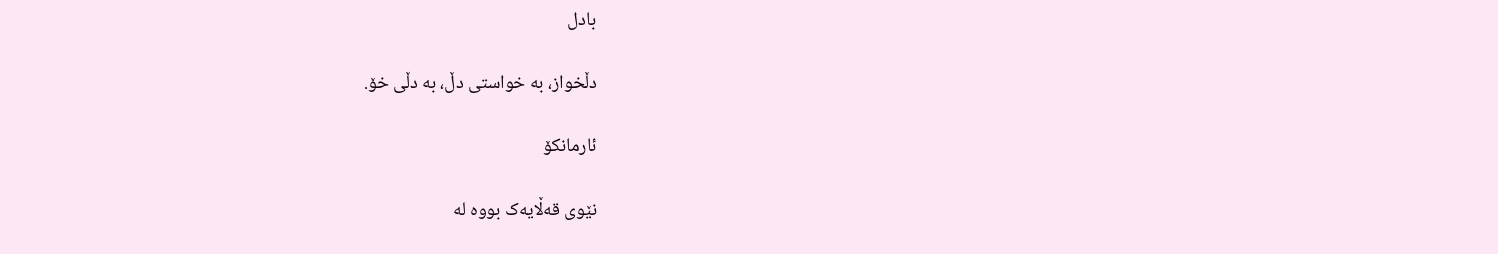بادل

دڵخواز، بە خواستی دڵ، بە دڵی خۆ.

ئارمانکۆ

نێوی قەڵایەک بووە لە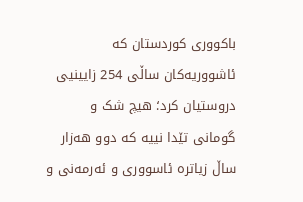باکوور‌ی کوردستان کە ئاشووریەکان ساڵی 254 زایینیی دروستیان کرد؛ هیچ شک و گومانی تێدا نییە کە دوو هەزار ساڵ زیاترە ئاسووری و ئەرمەنی و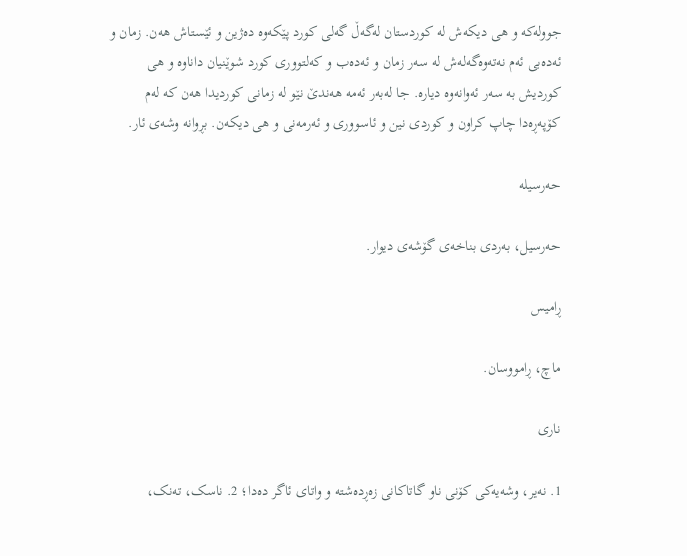جوولەکە و هی دیکەش لە کوردستان لەگەڵ گەلی کورد پێکەوە دەژین و ئێستاش هەن. زمان و ئەدەبی ئەم نەتەوەگەلەش لە سەر زمان و ئەدەب و کەلتووری کورد شوێنیان داناوە و هی کوردیش بە سەر ئەوانەوە دیارە. جا لەبەر ئەمە هەندێ نێو لە زمانی کوردیدا هەن کە لەم کۆپەڕەدا چاپ کراون و کوردی نین و ئاسووری و ئەرمەنی و هی دیکەن. بڕوانە وشەی ئار.

حەرسیلە

حه‌رسیل، به‌ردی بناخه‌ی گۆشه‌ی دیوار.

ڕامیس

ماچ، ڕامووسان.

ناری

1. نەیر، وشەیەکی کۆنی ناو گاتاکانی زەڕدەشته و واتای ئاگر دەدا‌؛ 2. ناسک، تەنک،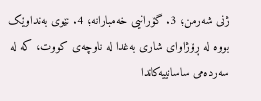ژنی شەرمن؛ 3. گۆرانیی خەمبارانە؛ 4. نێوی بەنداوێک بووە لە ڕۆژاوای شاری بەغدا لە ناوچەی کووت، کە لە سەردەمی ساسانییەکاندا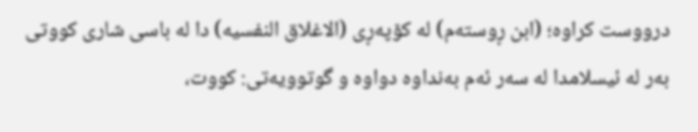درووست کراوە؛ (ابن ڕوستەم) لە کۆپەڕی (الاغلاق النفسیە) دا لە باسی شاری کووتی بەر لە ئیسلامدا لە سەر ئەم بەنداوە دواوە و گوتوویەتی: کووت،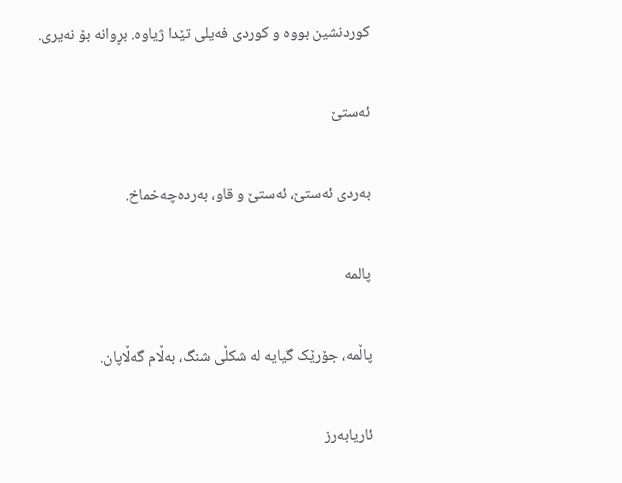کوردنشین بووە و کوردی فەیلی تێدا ژیاوە. بڕوانە بۆ نەیری.

ئەستێ

بەردی ئەستێ، ئەستێ و قاو، بەردەچەخماخ.

پالمە

پاڵمە، جۆرێک گیایە لە شکڵی شنگ، بەڵام گەڵاپان.

ئاریابەرز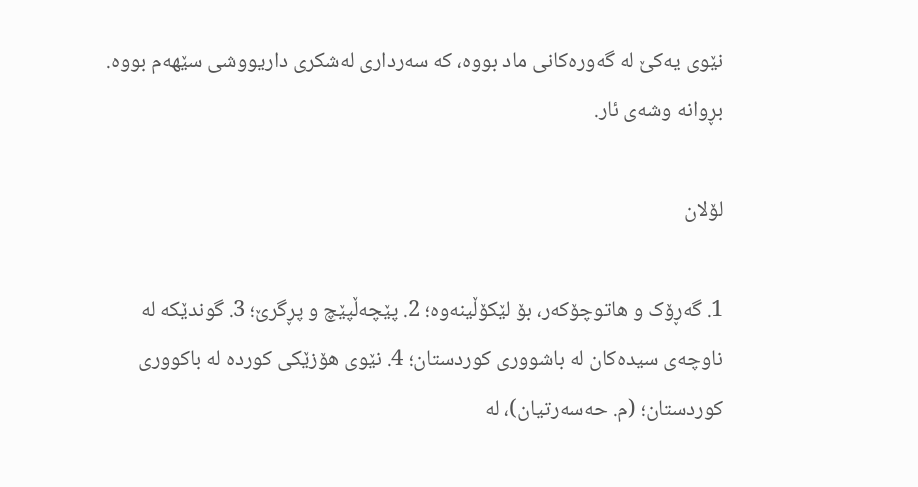نێوی یەکێ لە گەورەکانی ماد بووە، کە سەرداری لەشکری داریووشی سێهەم بووە. بڕوانە وشەی ئار.

لۆلان

1. گەڕۆک و هاتوچۆکەر، بۆ لێکۆڵینەوە؛ 2. پێچەڵپێچ و پڕگرێ؛ 3. گوندێکە لە ناوچەی سیدەکان لە باشووری کوردستان؛ 4. نێوی هۆزێکی کوردە لە باکووری کوردستان؛ (م. حەسەرتیان)، لە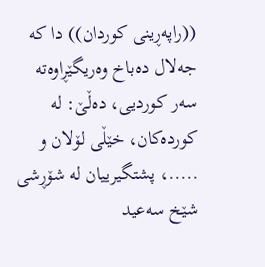((راپەڕینی کوردان)) دا کە جەلال دەباخ وەریگێڕاوەتە سەر کوردیی، دەڵێ: لە کوردەکان، خێڵی لۆلان و .....، پشتگیرییان لە شۆڕشی شێخ سەعید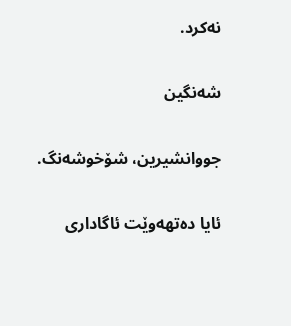نەکرد.

شەنگین

جووانشیرین، شۆخوشەنگ.

ئایا دەتهەوێت ئاگاداری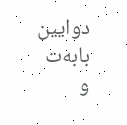دوایین بابەت و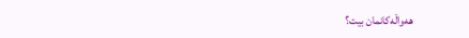هەواڵەکانمان بیت؟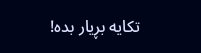تکایە بڕیار بدە!